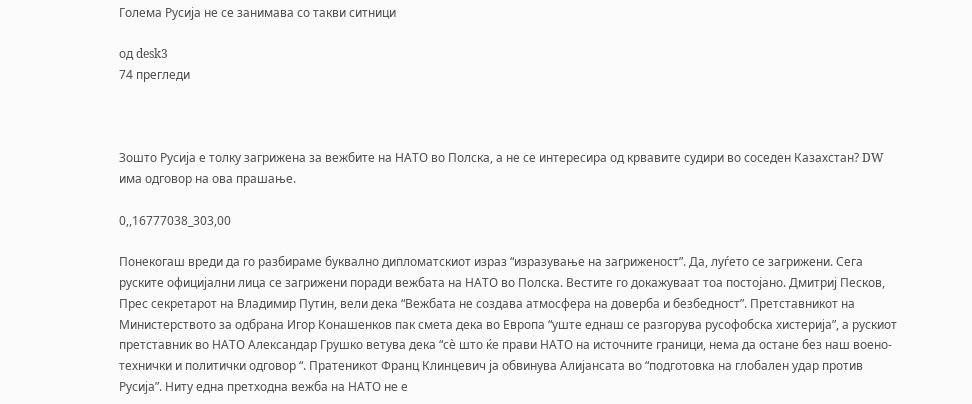Голема Русија не се занимава со такви ситници

од desk3
74 прегледи



Зошто Русија е толку загрижена за вежбите на НАТО во Полска, а не се интересира од крвавите судири во соседен Казахстан? DW има одговор на ова прашање.

0,,16777038_303,00

Понекогаш вреди да го разбираме буквално дипломатскиот израз “изразување на загриженост”. Да, луѓето се загрижени. Сега руските официјални лица се загрижени поради вежбата на НАТО во Полска. Вестите го докажуваат тоа постојано. Дмитриј Песков, Прес секретарот на Владимир Путин, вели дека “Вежбата не создава атмосфера на доверба и безбедност”. Претставникот на Министерството за одбрана Игор Конашенков пак смета дека во Европа “уште еднаш се разгорува русофобска хистерија”, а рускиот претставник во НАТО Александар Грушко ветува дека “сè што ќе прави НАТО на источните граници, нема да остане без наш воено- технички и политички одговор “. Пратеникот Франц Клинцевич ја обвинува Алијансата во “подготовка на глобален удар против Русија”. Ниту една претходна вежба на НАТО не е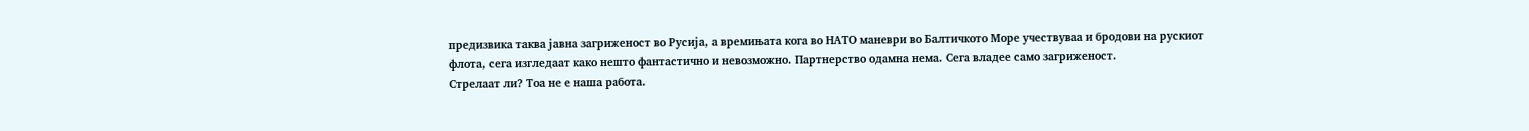предизвика таква јавна загриженост во Русија, а времињата кога во НАТО маневри во Балтичкото Море учествуваа и бродови на рускиот флота, сега изгледаат како нешто фантастично и невозможно. Партнерство одамна нема. Сега владее само загриженост.
Стрелаат ли? Тоа не е наша работа.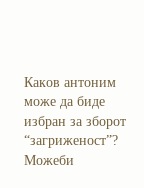Каков антоним може да биде избран за зборот “загриженост”? Можеби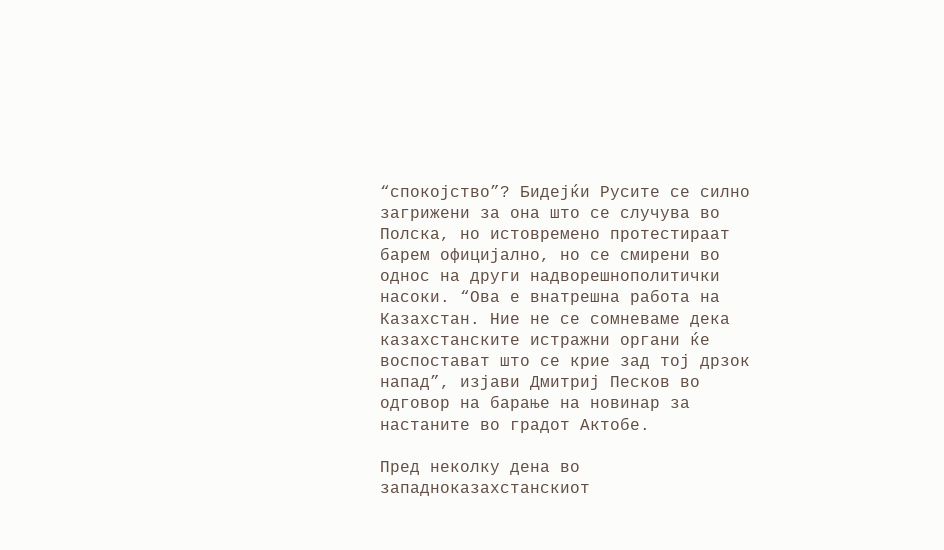“спокојство”? Бидејќи Русите се силно загрижени за она што се случува во Полска, но истовремено протестираат барем официјално, но се смирени во однос на други надворешнополитички насоки. “Ова е внатрешна работа на Казахстан. Ние не се сомневаме дека казахстанските истражни органи ќе воспостават што се крие зад тој дрзок напад”, изјави Дмитриј Песков во одговор на барање на новинар за настаните во градот Актобе.

Пред неколку дена во западноказахстанскиот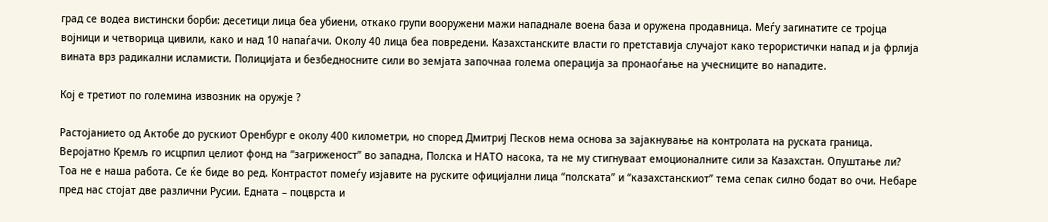град се водеа вистински борби: десетици лица беа убиени, откако групи вооружени мажи нападнале воена база и оружена продавница. Меѓу загинатите се тројца војници и четворица цивили, како и над 10 напаѓачи. Околу 40 лица беа повредени. Казахстанските власти го претставија случајот како терористички напад и ја фрлија вината врз радикални исламисти. Полицијата и безбедносните сили во земјата започнаа голема операција за пронаоѓање на учесниците во нападите.

Кој е третиот по големина извозник на оружје ?

Растојанието од Актобе до рускиот Оренбург е околу 400 километри, но според Дмитриј Песков нема основа за зајакнување на контролата на руската граница. Веројатно Кремљ го исцрпил целиот фонд на “загриженост” во западна, Полска и НАТО насока, та не му стигнуваат емоционалните сили за Казахстан. Опуштање ли? Тоа не е наша работа. Се ќе биде во ред. Контрастот помеѓу изјавите на руските официјални лица “полската” и “казахстанскиот” тема сепак силно бодат во очи. Небаре пред нас стојат две различни Русии. Едната – поцврста и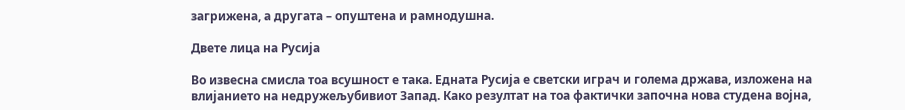загрижена, а другата – опуштена и рамнодушна.

Двете лица на Русија

Во извесна смисла тоа всушност е така. Едната Русија е светски играч и голема држава, изложена на влијанието на недружељубивиот Запад. Како резултат на тоа фактички започна нова студена војна,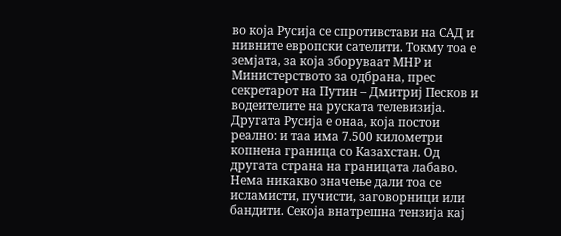во која Русија се спротивстави на САД и нивните европски сателити. Токму тоа е земјата, за која зборуваат МНР и Министерството за одбрана, прес секретарот на Путин – Дмитриј Песков и водеителите на руската телевизија. Другата Русија е онаа, која постои реално: и таа има 7.500 километри копнена граница со Казахстан. Од другата страна на границата лабаво. Нема никакво значење дали тоа се исламисти, пучисти, заговорници или бандити. Секоја внатрешна тензија кај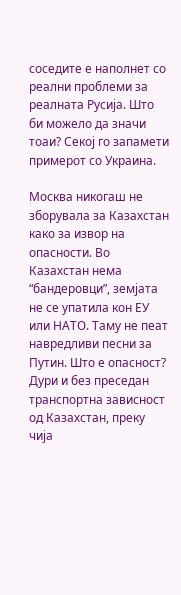соседите е наполнет со реални проблеми за реалната Русија. Што би можело да значи тоаи? Секој го запамети примерот со Украина.

Москва никогаш не зборувала за Казахстан како за извор на опасности. Во Казахстан нема “бандеровци”, земјата не се упатила кон ЕУ или НАТО. Таму не пеат навредливи песни за Путин. Што е опасност? Дури и без преседан транспортна зависност од Казахстан, преку чија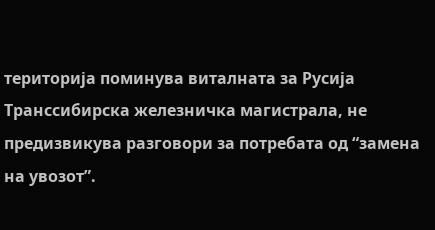територија поминува виталната за Русија Транссибирска железничка магистрала, не предизвикува разговори за потребата од “замена на увозот”.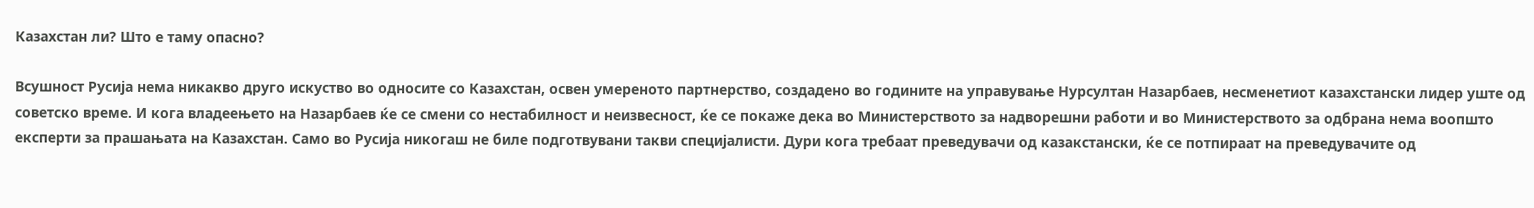Казахстан ли? Што е таму опасно?

Всушност Русија нема никакво друго искуство во односите со Казахстан, освен умереното партнерство, создадено во годините на управување Нурсултан Назарбаев, несменетиот казахстански лидер уште од советско време. И кога владеењето на Назарбаев ќе се смени со нестабилност и неизвесност, ќе се покаже дека во Министерството за надворешни работи и во Министерството за одбрана нема воопшто експерти за прашањата на Казахстан. Само во Русија никогаш не биле подготвувани такви специјалисти. Дури кога требаат преведувачи од казакстански, ќе се потпираат на преведувачите од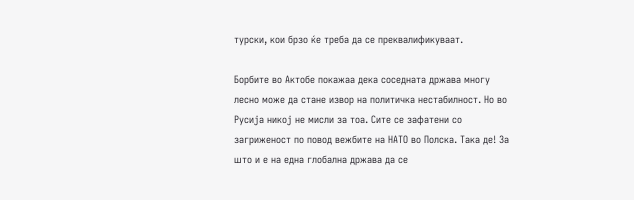турски, кои брзо ќе треба да се преквалификуваат.

Борбите во Актобе покажаа дека соседната држава многу лесно може да стане извор на политичка нестабилност. Но во Русија никој не мисли за тоа. Сите се зафатени со загриженост по повод вежбите на НАТО во Полска. Така де! За што и е на една глобална држава да се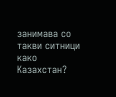занимава со такви ситници како Казахстан?